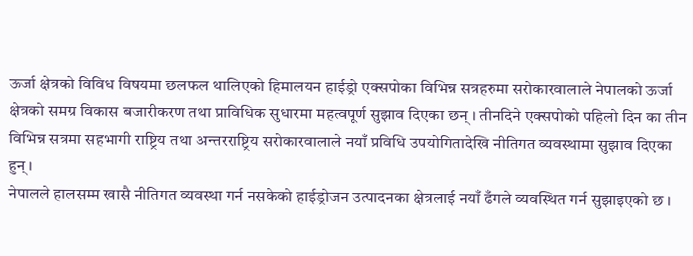ऊर्जा क्षेत्रको विविध विषयमा छलफल थालिएको हिमालयन हाईड्रो एक्सपोका विभिन्न सत्रहरुमा सरोकारवालाले नेपालको ऊर्जा क्षेत्रको समग्र विकास बजारीकरण तथा प्राविधिक सुधारमा महत्वपूर्ण सुझाव दिएका छन् । तीनदिने एक्सपोको पहिलो दिन का तीन विभिन्न सत्रमा सहभागी राष्ट्रिय तथा अन्तरराष्ट्रिय सरोकारवालाले नयाँ प्रविधि उपयोगितादेखि नीतिगत व्यवस्थामा सुझाव दिएका हुन् ।
नेपालले हालसम्म खासै नीतिगत व्यवस्था गर्न नसकेको हाईड्रोजन उत्पादनका क्षेत्रलाई नयाँ ढँगले व्यवस्थित गर्न सुझाइएको छ ।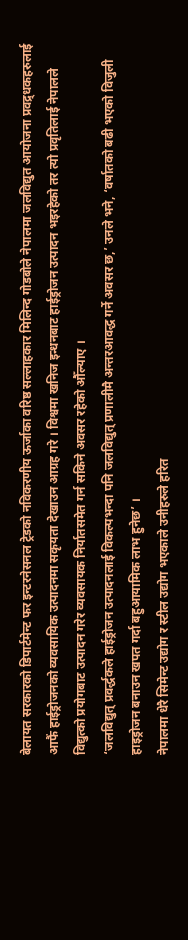बेलायत सरकारको डिपार्टमेन्ट फर इन्टरनेसनल ट्रेडको नविकरणीय ऊर्जाका वरिष्ठ सल्लाहकार मिलिन्द गोडबोले नेपालमा जलविद्युत आयोजना प्रवद्र्धकहरुलाई आफैं हाईड्रोजनको व्यवसायिक उत्पादनमा सकृयता देखाउन आग्रह गरे । विश्वमा खनिज इन्धनबाट हाईड्रोजन उत्पादन भइरहेको तर त्यो प्रवृतिलाई नेपालले विद्युत्को प्रयोगबाट उत्पादन गरेर व्यवसायक निर्यातसमेत गर्न सकिने अवसर रहेको औँल्याए ।
‘जलविद्युत् प्रवर्द्धकले हाईड्रोजन उत्पादनलाई विकल्पभन्दा पनि जलविद्युत् प्रणालीमै अन्तरआवद्ध गर्ने अवसर छ,’ उनले भने, ‘वर्षातको बढी भएको विजुली हाइड्रोजन बनाउन खपत गर्दा बहुआयामिक लाभ हुनेछ’ ।
नेपालमा धेरै सिमेन्ट उद्योग र स्टील उद्योग भएकाले उनीहरुले हरित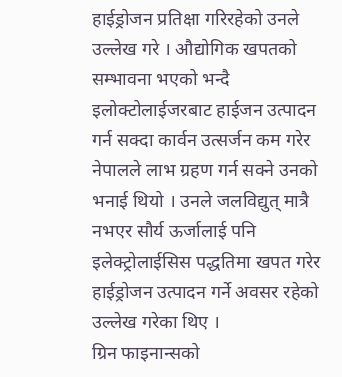हाईड्रोजन प्रतिक्षा गरिरहेको उनले उल्लेख गरे । औद्योगिक खपतको सम्भावना भएको भन्दै इलोक्टोलाईजरबाट हाईजन उत्पादन गर्न सक्दा कार्वन उत्सर्जन कम गरेर नेपालले लाभ ग्रहण गर्न सक्ने उनको भनाई थियो । उनले जलविद्युत् मात्रै नभएर सौर्य ऊर्जालाई पनि इलेक्ट्रोलाईसिस पद्धतिमा खपत गरेर हाईड्रोजन उत्पादन गर्ने अवसर रहेको उल्लेख गरेका थिए ।
ग्रिन फाइनान्सको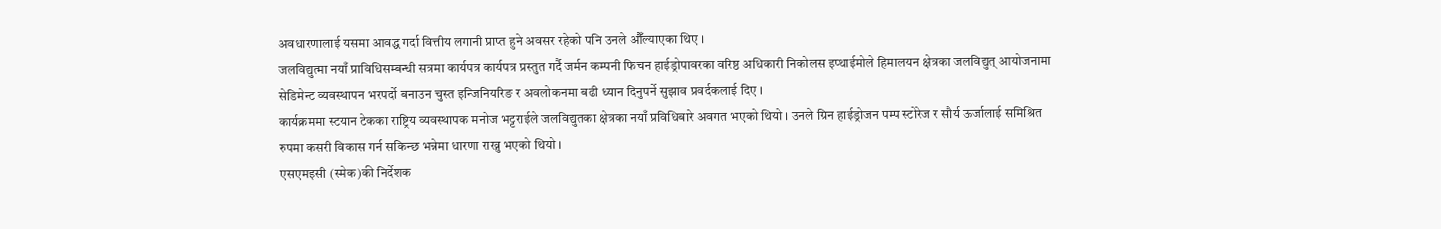अवधारणालाई यसमा आवद्ध गर्दा वित्तीय लगानी प्राप्त हुने अवसर रहेको पनि उनले औँल्याएका थिए ।
जलविद्युत्मा नयाँ प्राविधिसम्बन्धी सत्रमा कार्यपत्र कार्यपत्र प्रस्तुत गर्दै जर्मन कम्पनी फिचन हाईड्रोपावरका वरिष्ठ अधिकारी निकोलस इप्थाईमोले हिमालयन क्षेत्रका जलविद्युत् आयोजनामा सेडिमेन्ट व्यवस्थापन भरपर्दो बनाउन चुस्त इन्जिनियरिङ र अवलोकनमा बढी ध्यान दिनुपर्ने सुझाव प्रवर्दकलाई दिए ।
कार्यक्रममा स्टयान टेकका राष्ट्रिय व्यवस्थापक मनोज भट्टराईले जलविद्युतका क्षेत्रका नयाँ प्रविधिबारे अवगत भएको थियो । उनले ग्रिन हाईड्रोजन पम्प स्टोरेज र सौर्य ऊर्जालाई समिश्रित रुपमा कसरी विकास गर्न सकिन्छ भन्नेमा धारणा राख्नु भएको थियो ।
एसएमइसी (स्मेक)की निर्देशक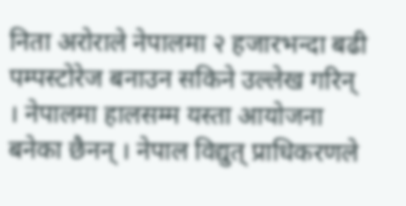निता अरोराले नेपालमा २ हजारभन्दा बढी पम्पस्टोरेज बनाउन सकिने उल्लेख गरिन् । नेपालमा हालसम्म यस्ता आयोजना बनेका छैनन् । नेपाल विद्युत् प्राधिकरणले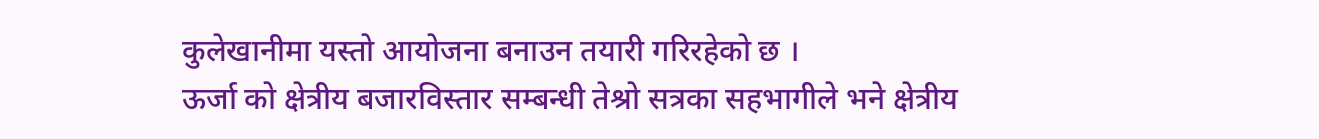कुलेखानीमा यस्तो आयोजना बनाउन तयारी गरिरहेको छ ।
ऊर्जा को क्षेत्रीय बजारविस्तार सम्बन्धी तेश्रो सत्रका सहभागीले भने क्षेत्रीय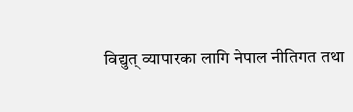विद्युत् व्यापारका लागि नेपाल नीतिगत तथा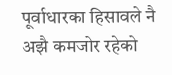पूर्वाधारका हिसावले नै अझै कमजोर रहेको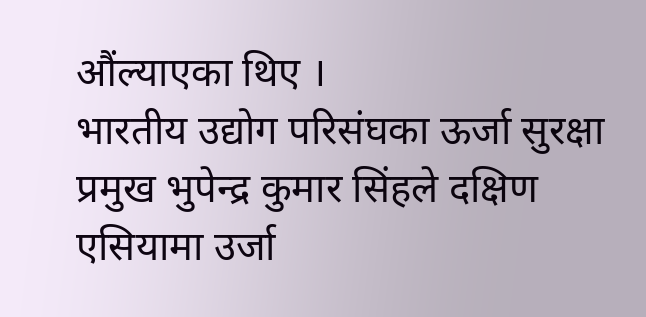औंल्याएका थिए ।
भारतीय उद्योग परिसंघका ऊर्जा सुरक्षा प्रमुख भुपेन्द्र कुमार सिंहले दक्षिण एसियामा उर्जा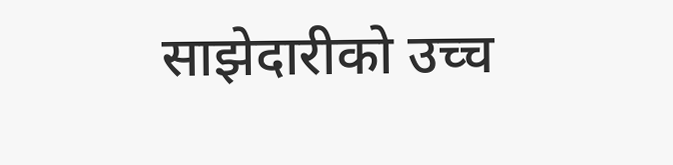साझेदारीको उच्च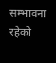सम्भावना रहेको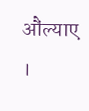औंल्याए ।